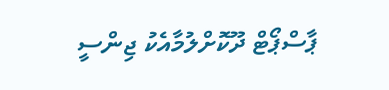ޕާސްޕޯޓް ދޫކޮށްލުމާއެކު ޖިންސީ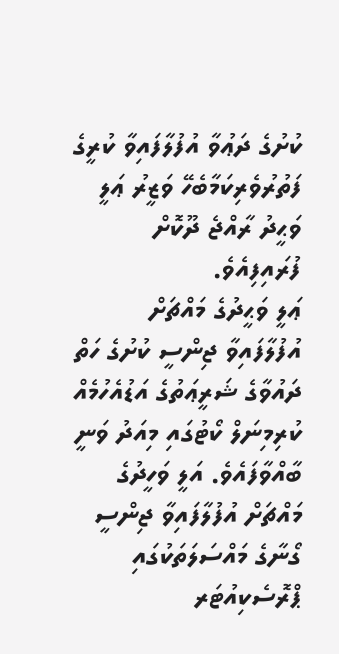ކުށުގެ ދަޢުވާ އުފުލާފައިވާ ކުރީގެ ފަތުރުވެރިކަމާބެހޭ ވަޒީރު ޢަލީ ވަޙީދު ރާއްޖެ ދޫކޮށް ފުރައިފިއެވެ.
ޢަލީ ވަޙީދުގެ މައްޗަށް އުފުލާފައިވާ ޖިންސީ ކުށުގެ ހަތް ދައުވާގެ ޝަރީޢަތުގެ އަޑުއެހުމެއް ކުރިމިނަލް ކޯޓުގައި މިއަދު ވަނީ ބާއްވާފައެވެ. އަލީ ވަހީދުގެ މައްޗަށް އުފުލާފައިވާ ޖިންސީ ގޯނާގެ މައްސަލަތަކުގައި ޕްރޮސެކިއުޓަރ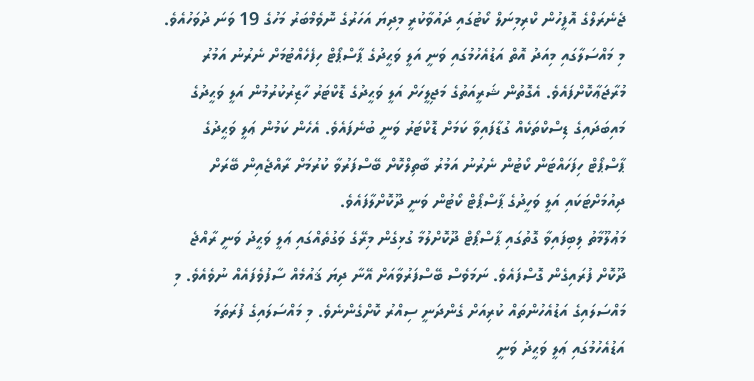ޖެނެރަލްގެ އޮފީހުން ކްރިމިނަލް ކޯޓުގައި ދައުވާކުރީ މިދިޔަ އަހަރުގެ ނޮވެމްބަރު މަހުގެ 19 ވަނަ ދުވަހުއެވެ.
މި މައްސަލާގައި މިއަދު އޮތް އަޑުއެހުމުގައި ވަނީ އަލީ ވަޙީދުގެ ޕާސްޕޯޓް ހިފެހެއްޓުމަށް ނެރުނު އަމުރު މުރާޖަޢާކޮށްފައެވެ. އެގޮތުން ޝަރީއަތުގެ މަޖިލީހަށް އަލީ ވަޙީދުގެ ޑޮކްޓަރު ހާޒިރުކުރުމުން އަލީ ވަޙީދުގެ މައިބަދައިގެ ޑިސްކްތަކެއް ގުޑާފައިވާ ކަމަށް ޑޮކްޓަރު ވަނީ ބުނެފައެވެ. އެހެން ކަމުން ޢަލީ ވަޙީދުގެ ޕާސްޕޯޓް ހިފަހައްޓަން ކޯޓުން ނެރުނު އަމުރު ބާތިލްކޮށް ބޭސްފަރުވާ ކުރުމަށް ރާއްޖެއިން ބޭރަށް ދިއުމަށްޓަކައި އަލީ ވަހީދުގެ ޕާސްޕޯޓް ކޯޓުން ވަނީ ދޫކޮށްލާފައެވެ.
މަޢުލޫމާތު ލިބިފައިވާ ގޮތުގައި ޕާސްޕޯޓް ދޫކޮށްލުމާ ގުޅިގެން މިރޭގެ ވަގުތެއްގައި ޢަލީ ވަޙީދު ވަނީ ރާއްޖެ ދޫކޮށް ފުރައިގެން ގޮސްފައެވެ. ނަމަވެސް ބޭސްފަރުވާއަށް އޭނާ ދިޔަ ޤައުމެއް ސާފުވެފައެއް ނުވެއެވެ. މި މައްސަލައިގެ އަޑުއެހުންތައް ކުރިއަށް ގެންދަނީ ސިއްރު ކޮށްގެންނެވެ. މި މައްސަލައިގެ ފުރަތަމަ އަޑުއެހުމުގައި ޢަލީ ވަޙީދު ވަނީ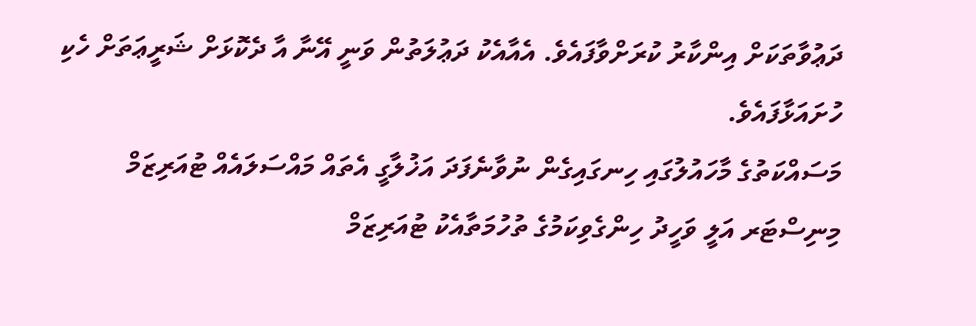ދަޢުވާތަކަށް އިންކާރު ކުރަށްވާފައެވެ. އެއާއެކު ދަޢުލަތުން ވަނީ އޭނާ އާ ދެކޮޅަށް ޝަރީޢަތަށް ހެކި ހުށައަޅާފައެވެ.
މަސައްކަތުގެ މާހައުލުގައި ހިނގައިގެން ނުވާނެފަދަ އަޚުލާގީ އެތައް މައްސަލައެއް ޓުއަރިޒަމް މިނިސްޓަރ އަލީ ވަހީދު ހިންގެވިކަމުގެ ތުހުމަތާއެކު ޓުއަރިޒަމް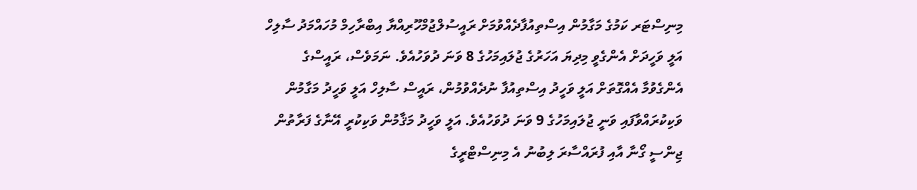މިނިސްޓަރ ކަމުގެ މަގާމުން އިސްތިއުފާދެއްވުމަށް ރައީސުލްޖުމްހޫރިއްޔާ އިބްރާހިމް މުހައްމަދު ސާލިހް އަލީ ވަހީދަށް އެންގެވީ މިދިޔަ އަހަރުގެ ޖުލައިމަހުގެ 8 ވަނަ ދުވަހުއެވެ. ނަމަވެސް، ރައީސްގެ އެންގެވުމާ އެއްގޮތަށް އަލީ ވަހީދު އިސްތިއުފާ ނުދެއްވުމުން، ރައީސް ސާލިހް އަލީ ވަހީދު މަގާމުން ވަކިކުރައްވާފައި ވަނީ ޖުލައިމަހުގެ 9 ވަނަ ދުވަހުއެވެ. އަލީ ވަހީދު މަޤާމުން ވަކިކުރީ އޭނާގެ ފަރާތުން ޖިންސީ ގޯނާ އާއި ފުރައްސާރަ ލިބުނު އެ މިނިސްޓްރީގެ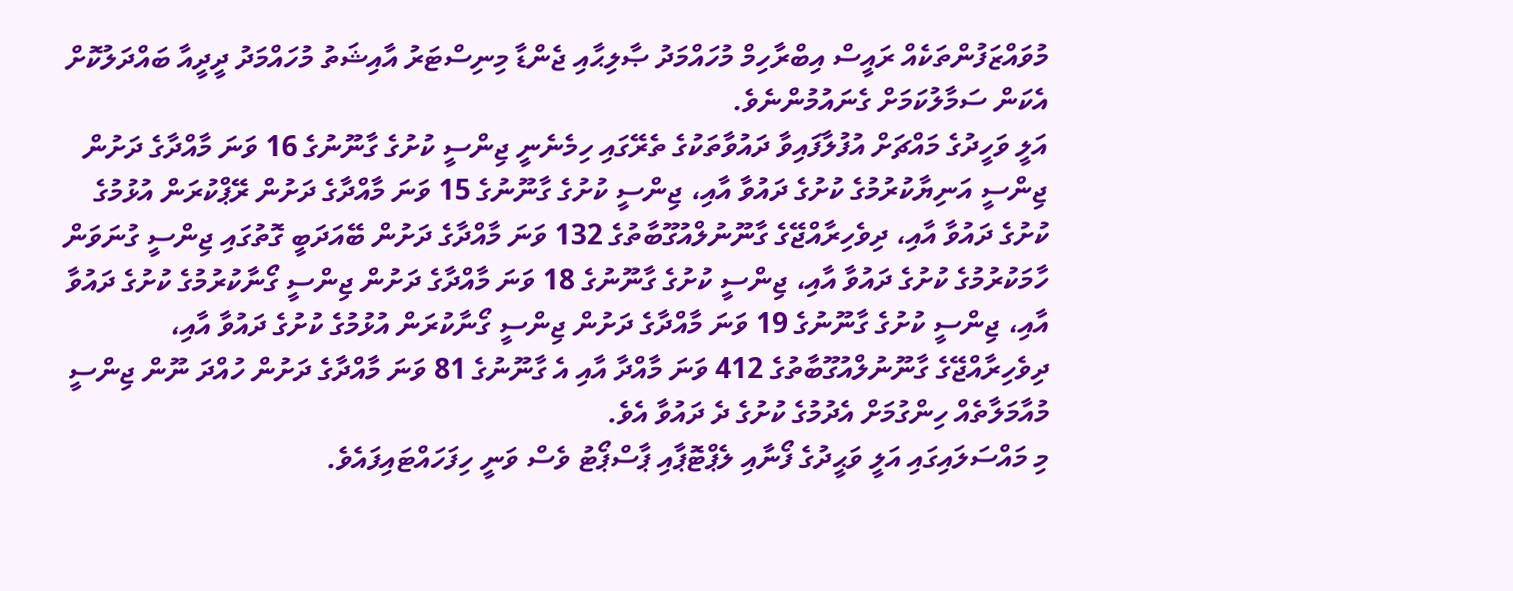މުވައްޒަފުންތަކެއް ރައީސް އިބްރާހިމް މުހައްމަދު ޞާލިޙާއި ޖެންޑާ މިނިސްޓަރު އާއިޝަތު މުހައްމަދު ދީދީއާ ބައްދަލުކޮށް އެކަން ސަމާލުކަމަށް ގެނައުމުންނެވެ.
އަލީ ވަހީދުގެ މައްޗަށް އުފުލާފައިވާ ދައުވާތަކުގެ ތެރޭގައި ހިމެނެނީ ޖިންސީ ކުށުގެ ގާނޫނުގެ 16 ވަނަ މާއްދާގެ ދަށުން ޖިންސީ އަނިޔާކުރުމުގެ ކުށުގެ ދައުވާ އާއި، ޖިންސީ ކުށުގެ ގާނޫނުގެ 15 ވަނަ މާއްދާގެ ދަށުން ރޭޕްކުރަން އުޅުމުގެ ކުށުގެ ދައުވާ އާއި، ދިވެހިރާއްޖޭގެ ގާނޫނުލްއުގޫބާތުގެ 132 ވަނަ މާއްދާގެ ދަށުން ބޭއަދަބީ ގޮތުގައި ޖިންސީ ގުނަވަން ހާމަކުރުމުގެ ކުށުގެ ދައުވާ އާއި، ޖިންސީ ކުށުގެ ގާނޫނުގެ 18 ވަނަ މާއްދާގެ ދަށުން ޖިންސީ ގޯނާކުރުމުގެ ކުށުގެ ދައުވާ އާއި، ޖިންސީ ކުށުގެ ގާނޫނުގެ 19 ވަނަ މާއްދާގެ ދަށުން ޖިންސީ ގޯނާކުރަން އުޅުމުގެ ކުށުގެ ދައުވާ އާއި، ދިވެހިރާއްޖޭގެ ގާނޫނުލްއުގޫބާތުގެ 412 ވަނަ މާއްދާ އާއި އެ ގާނޫނުގެ 81 ވަނަ މާއްދާގެ ދަށުން ހުއްދަ ނޫން ޖިންސީ މުއާމަލާތެއް ހިންގުމަށް އެދުމުގެ ކުށުގެ ދެ ދައުވާ އެވެ.
މި މައްސަލައިގައި އަލީ ވަޙީދުގެ ފޯނާއި ލެޕްޓޮޕާއި ޕާސްޕޯޓު ވެސް ވަނީ ހިފަހައްޓައިފައެވެ.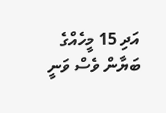އަދި 15 މީހެއްގެ ބަޔާން ވެސް ވަނީ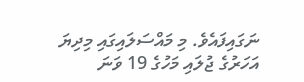ނަގައިފައެވެ. މި މައްސަލައިގައި މިދިޔަ އަހަރުގެ ޖުލައި މަހުގެ 19 ވަނަ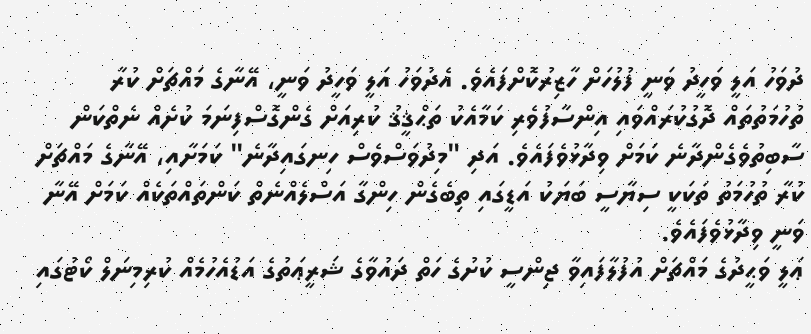ދުވަހު އަލީ ވަހީދު ވަނީ ފުލުހަށް ހާޒިރުކޮށްފައެވެ. އެދުވަހު އަލީ ވަހީދު ވަނީ، އޭނާގެ މައްޗަށް ކުރާ ތުހުމަތުތައް ދޮގުކުރައްވައި އިންސާފުވެރި ކަމާއެކު ތަޙްޤީޤު ކުރިއަށް ގެންގޮސްފިނަމަ ކުށެއް ނެތްކަން ސާބިތުވެގެންދާނެ ކަމަށް ވިދާޅުވެފައެވެ. އަދި "މިދުވަސްވެސް ހިނގައިދާނެ" ކަމަށާއި، އޭނާގެ މައްޗަށް ކުރާ ތުހުމަތު ތަކަކީ ސިޔާސީ ބަޔަކު އަޑީގައި ތިބެގެން ހިންގާ އަސްލެއްނެތް ކަންތައްތަކެއް ކަމަށް އޭނާ ވަނީ ވިދާޅުވެފައެވެ.
ޢަލީ ވަޙީދުގެ މައްޗަށް އުފުލާފައިވާ ޖިންސީ ކުށުގެ ހަތް ދައުވާގެ ޝަރީޢަތުގެ އަޑުއެހުމެއް ކުރިމިނަލް ކޯޓުގައި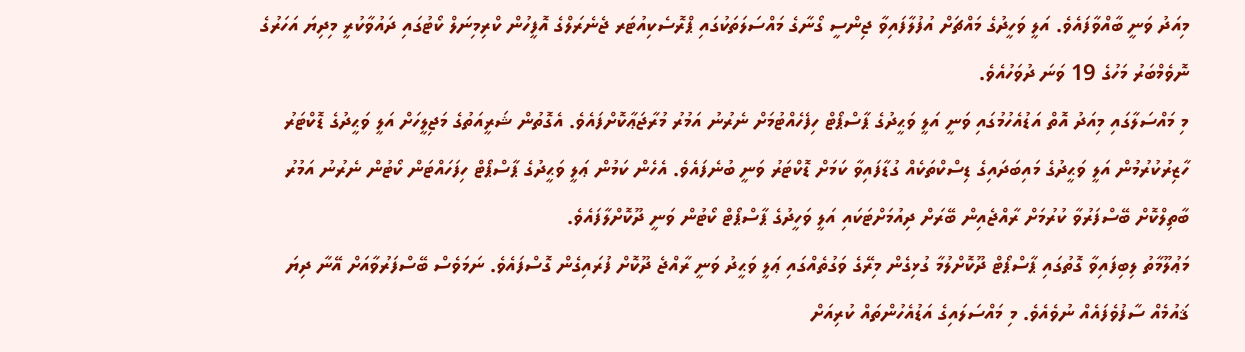މިއަދު ވަނީ ބާއްވާފައެވެ. އަލީ ވަހީދުގެ މައްޗަށް އުފުލާފައިވާ ޖިންސީ ގޯނާގެ މައްސަލަތަކުގައި ޕްރޮސެކިއުޓަރ ޖެނެރަލްގެ އޮފީހުން ކްރިމިނަލް ކޯޓުގައި ދައުވާކުރީ މިދިޔަ އަހަރުގެ ނޮވެމްބަރު މަހުގެ 19 ވަނަ ދުވަހުއެވެ.
މި މައްސަލާގައި މިއަދު އޮތް އަޑުއެހުމުގައި ވަނީ އަލީ ވަޙީދުގެ ޕާސްޕޯޓް ހިފެހެއްޓުމަށް ނެރުނު އަމުރު މުރާޖަޢާކޮށްފައެވެ. އެގޮތުން ޝަރީއަތުގެ މަޖިލީހަށް އަލީ ވަޙީދުގެ ޑޮކްޓަރު ހާޒިރުކުރުމުން އަލީ ވަޙީދުގެ މައިބަދައިގެ ޑިސްކްތަކެއް ގުޑާފައިވާ ކަމަށް ޑޮކްޓަރު ވަނީ ބުނެފައެވެ. އެހެން ކަމުން ޢަލީ ވަޙީދުގެ ޕާސްޕޯޓް ހިފަހައްޓަން ކޯޓުން ނެރުނު އަމުރު ބާތިލްކޮށް ބޭސްފަރުވާ ކުރުމަށް ރާއްޖެއިން ބޭރަށް ދިއުމަށްޓަކައި އަލީ ވަހީދުގެ ޕާސްޕޯޓް ކޯޓުން ވަނީ ދޫކޮށްލާފައެވެ.
މަޢުލޫމާތު ލިބިފައިވާ ގޮތުގައި ޕާސްޕޯޓް ދޫކޮށްލުމާ ގުޅިގެން މިރޭގެ ވަގުތެއްގައި ޢަލީ ވަޙީދު ވަނީ ރާއްޖެ ދޫކޮށް ފުރައިގެން ގޮސްފައެވެ. ނަމަވެސް ބޭސްފަރުވާއަށް އޭނާ ދިޔަ ޤައުމެއް ސާފުވެފައެއް ނުވެއެވެ. މި މައްސަލައިގެ އަޑުއެހުންތައް ކުރިއަށް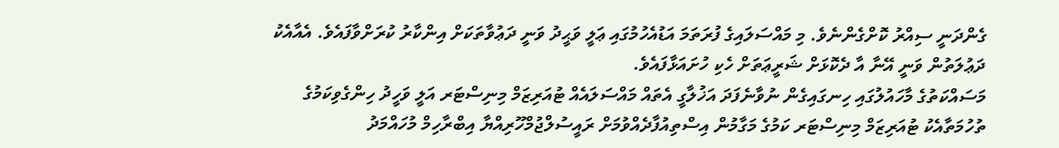ގެންދަނީ ސިއްރު ކޮށްގެންނެވެ. މި މައްސަލައިގެ ފުރަތަމަ އަޑުއެހުމުގައި ޢަލީ ވަޙީދު ވަނީ ދަޢުވާތަކަށް އިންކާރު ކުރަށްވާފައެވެ. އެއާއެކު ދަޢުލަތުން ވަނީ އޭނާ އާ ދެކޮޅަށް ޝަރީޢަތަށް ހެކި ހުށައަޅާފައެވެ.
މަސައްކަތުގެ މާހައުލުގައި ހިނގައިގެން ނުވާނެފަދަ އަޚުލާގީ އެތައް މައްސަލައެއް ޓުއަރިޒަމް މިނިސްޓަރ އަލީ ވަހީދު ހިންގެވިކަމުގެ ތުހުމަތާއެކު ޓުއަރިޒަމް މިނިސްޓަރ ކަމުގެ މަގާމުން އިސްތިއުފާދެއްވުމަށް ރައީސުލްޖުމްހޫރިއްޔާ އިބްރާހިމް މުހައްމަދު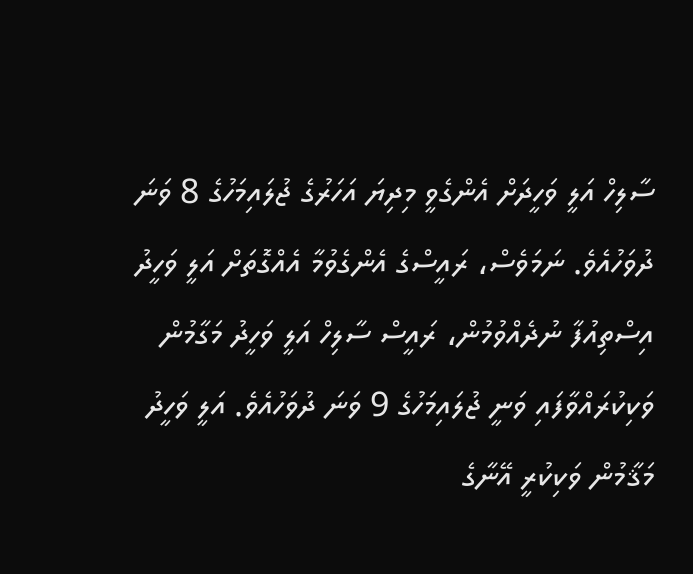ސާލިހް އަލީ ވަހީދަށް އެންގެވީ މިދިޔަ އަހަރުގެ ޖުލައިމަހުގެ 8 ވަނަ ދުވަހުއެވެ. ނަމަވެސް، ރައީސްގެ އެންގެވުމާ އެއްގޮތަށް އަލީ ވަހީދު އިސްތިއުފާ ނުދެއްވުމުން، ރައީސް ސާލިހް އަލީ ވަހީދު މަގާމުން ވަކިކުރައްވާފައި ވަނީ ޖުލައިމަހުގެ 9 ވަނަ ދުވަހުއެވެ. އަލީ ވަހީދު މަޤާމުން ވަކިކުރީ އޭނާގެ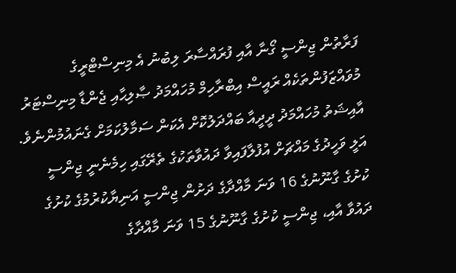ފަރާތުން ޖިންސީ ގޯނާ އާއި ފުރައްސާރަ ލިބުނު އެ މިނިސްޓްރީގެ މުވައްޒަފުންތަކެއް ރައީސް އިބްރާހިމް މުހައްމަދު ޞާލިޙާއި ޖެންޑާ މިނިސްޓަރު އާއިޝަތު މުހައްމަދު ދީދީއާ ބައްދަލުކޮށް އެކަން ސަމާލުކަމަށް ގެނައުމުންނެވެ.
އަލީ ވަހީދުގެ މައްޗަށް އުފުލާފައިވާ ދައުވާތަކުގެ ތެރޭގައި ހިމެނެނީ ޖިންސީ ކުށުގެ ގާނޫނުގެ 16 ވަނަ މާއްދާގެ ދަށުން ޖިންސީ އަނިޔާކުރުމުގެ ކުށުގެ ދައުވާ އާއި، ޖިންސީ ކުށުގެ ގާނޫނުގެ 15 ވަނަ މާއްދާގެ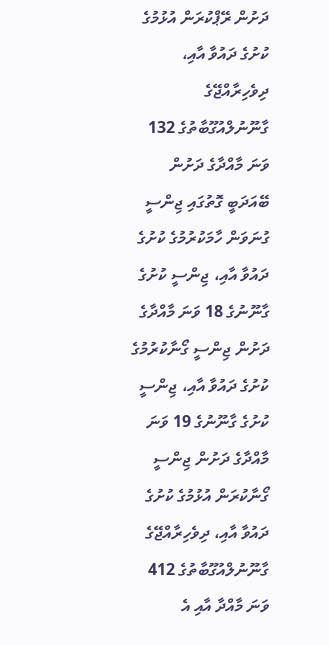ދަށުން ރޭޕްކުރަން އުޅުމުގެ ކުށުގެ ދައުވާ އާއި، ދިވެހިރާއްޖޭގެ ގާނޫނުލްއުގޫބާތުގެ 132 ވަނަ މާއްދާގެ ދަށުން ބޭއަދަބީ ގޮތުގައި ޖިންސީ ގުނަވަން ހާމަކުރުމުގެ ކުށުގެ ދައުވާ އާއި، ޖިންސީ ކުށުގެ ގާނޫނުގެ 18 ވަނަ މާއްދާގެ ދަށުން ޖިންސީ ގޯނާކުރުމުގެ ކުށުގެ ދައުވާ އާއި، ޖިންސީ ކުށުގެ ގާނޫނުގެ 19 ވަނަ މާއްދާގެ ދަށުން ޖިންސީ ގޯނާކުރަން އުޅުމުގެ ކުށުގެ ދައުވާ އާއި، ދިވެހިރާއްޖޭގެ ގާނޫނުލްއުގޫބާތުގެ 412 ވަނަ މާއްދާ އާއި އެ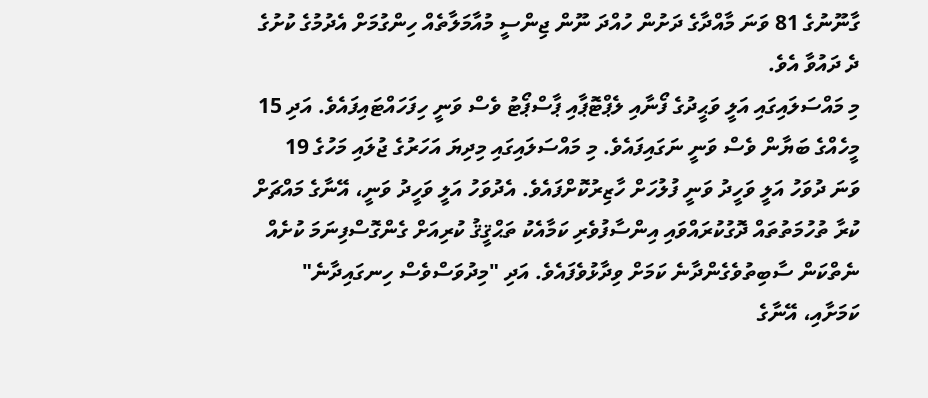ގާނޫނުގެ 81 ވަނަ މާއްދާގެ ދަށުން ހުއްދަ ނޫން ޖިންސީ މުއާމަލާތެއް ހިންގުމަށް އެދުމުގެ ކުށުގެ ދެ ދައުވާ އެވެ.
މި މައްސަލައިގައި އަލީ ވަޙީދުގެ ފޯނާއި ލެޕްޓޮޕާއި ޕާސްޕޯޓު ވެސް ވަނީ ހިފަހައްޓައިފައެވެ. އަދި 15 މީހެއްގެ ބަޔާން ވެސް ވަނީ ނަގައިފައެވެ. މި މައްސަލައިގައި މިދިޔަ އަހަރުގެ ޖުލައި މަހުގެ 19 ވަނަ ދުވަހު އަލީ ވަހީދު ވަނީ ފުލުހަށް ހާޒިރުކޮށްފައެވެ. އެދުވަހު އަލީ ވަހީދު ވަނީ، އޭނާގެ މައްޗަށް ކުރާ ތުހުމަތުތައް ދޮގުކުރައްވައި އިންސާފުވެރި ކަމާއެކު ތަޙްޤީޤު ކުރިއަށް ގެންގޮސްފިނަމަ ކުށެއް ނެތްކަން ސާބިތުވެގެންދާނެ ކަމަށް ވިދާޅުވެފައެވެ. އަދި "މިދުވަސްވެސް ހިނގައިދާނެ" ކަމަށާއި، އޭނާގެ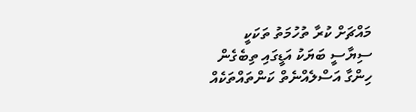މައްޗަށް ކުރާ ތުހުމަތު ތަކަކީ ސިޔާސީ ބަޔަކު އަޑީގައި ތިބެގެން ހިންގާ އަސްލެއްނެތް ކަންތައްތަކެއް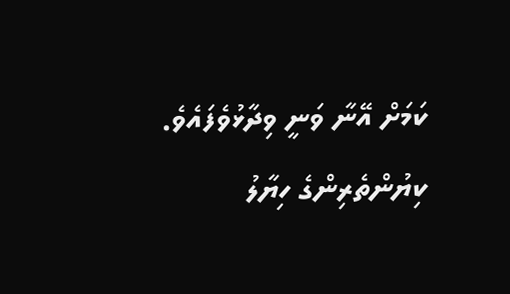ކަމަށް އޭނާ ވަނީ ވިދާޅުވެފައެވެ.
ކިޔުންތެރިންގެ ހިޔާލު